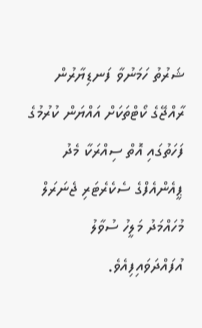ޝަރުތު ހަމަނުވާ ފަނޑިޔާރުން ރާއްޖޭގެ ކޯޓްތަކަށް އައްޔަން ކުރުމުގެ ފަހަތުގައި އޮތް ސިއްރަކާ މެދު ޕީއެންއެފްގެ ސެކެރެޓަރި ޖެނަރަލް މުހައްމަދު މަލީހު ސުވާލު އުފައްދަވައިފިއެވެ.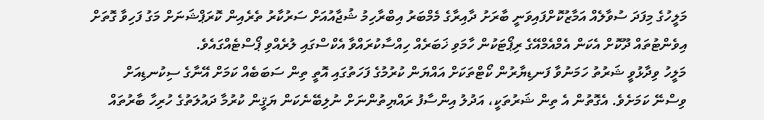މަލީހުގެ މިފަދަ ސުވާލެއް އަމާޒުކޮށްފައިވަނީ ބާރަށު ދާއިރާގެ މެމްބަރު އިބްރާހިމު ޝުޖާއުއަށް ސަރުކާރު ތެރެއިން ކޮރަޕްޝަނަށް މަގު ފަހިވާ ގޮތަށް އިވެންޓުތައް ދޫކޮށް އެކަން އެމްއެމްއޭގެ ރިޕޯޓަކުން ހާމަވި ޚަބަރެއް ހިއްސާކުރައްވާ އެކްސްގައި ލުރެއްވި ޕޯސްޓެއްގައެވެ.
މަލީހު ވިދާޅުވީ ޝަރުތު ހަމަނުވާ ފަނޑިޔާރުން ކޯޓްތަކަށް އައްޔަން ކުރުމުގެ ފަހަތުގައި އޮތީ ތިން ސަބަބެއް ކަމަށް އޭނާގެ ސިކުނޑިއަށް ވިސްނޭ ކަމަށެވެ. އެގޮތުން އެ ތިން ޝަރުތަކީ، އަދުލު އިންސާފު ރައްޔިތުންނަށް ނުލިބޭނެކަން ޔަޤީން ކުރުމާ ދައުލަތުގެ ހުރިހާ ބާރުތައް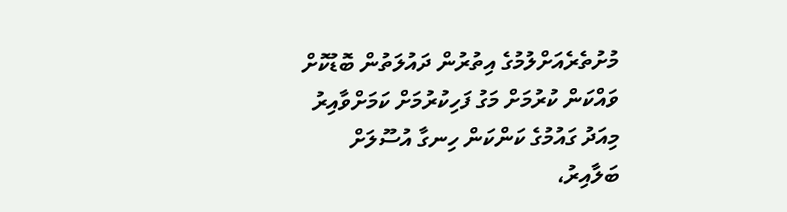މުށުތެރެއަށްލުމުގެ އިތުރުން ދައުލަތުން ބޮޑުކޮށް ވައްކަން ކުރުމަށް މަގު ފަހިކުރުމަށް ކަމަށްވާއިރު މިއަދު ގައުމުގެ ކަންކަން ހިނގާ އުސޫލަށް ބަލާއިރު،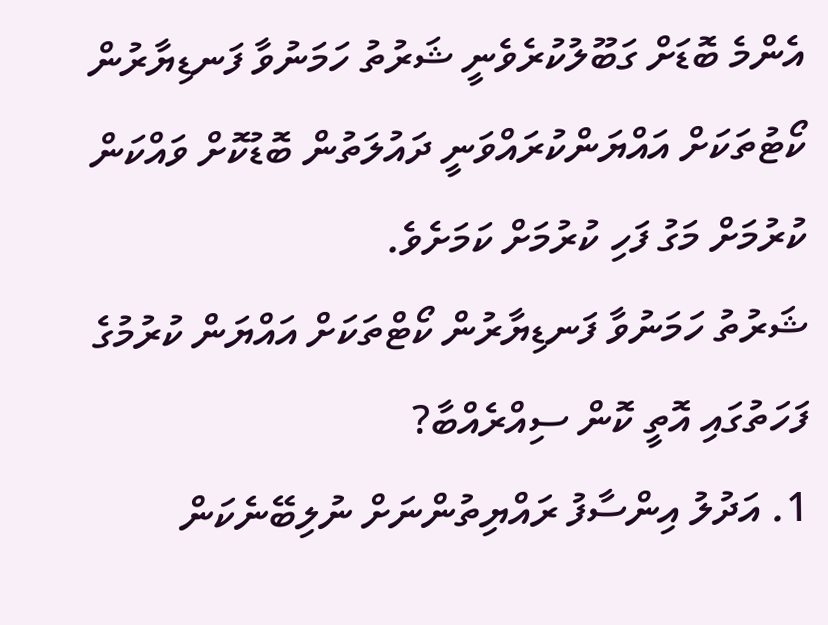އެންމެ ބޮޑަށް ގަބޫލުކުރެވެނީ ޝަރުތު ހަމަނުވާ ފަނޑިޔާރުން ކޯޓުތަކަށް އައްޔަންކުރައްވަނީ ދައުލަތުން ބޮޑުކޮށް ވައްކަން ކުރުމަށް މަގު ފަހި ކުރުމަށް ކަމަށެވެ.
ޝަރުތު ހަމަނުވާ ފަނޑިޔާރުން ކޯޓްތަކަށް އައްޔަން ކުރުމުގެ ފަހަތުގައި އޮތީ ކޮން ސިއްރެއްބާ?
1. އަދުލު އިންސާފު ރައްޔިތުންނަށް ނުލިބޭނެކަން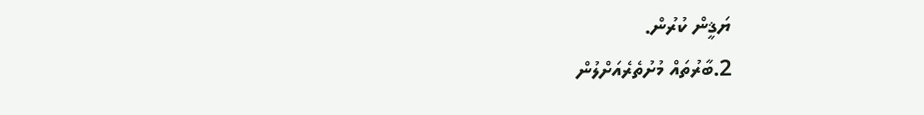ޔަޤީން ކުރުން.
2.ބާރުތައް މުށުތެރެއަށްލުން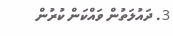3. ދައުލަތުން ވައްކަން ކުރުން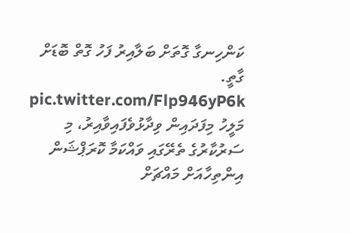ކަންހިނގާ ގޮތަށް ބަލާއިރު ފަހު ގޮތް ބޮޑަށް ގާތީ. pic.twitter.com/Flp946yP6k
މަލީހު މިފަދައިން ވިދާޅުވެފައިވާއިރު، މި ސަރުކާރުގެ ތެރޭގައި ވައްކަމާ ކޮރަޕްޝަން އިންތިހާއަށް މައްޗަށް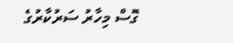ގޮސް މިހާރު ސަރުކާރުގެ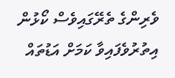ވެރިންގެ ތެރޭގައިވެސް ކޯޅުން އިތުރުވެފައިވާ ކަމަށް އަޑުތައް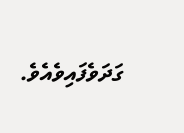ގަދަވެފައިވެއެވެ.